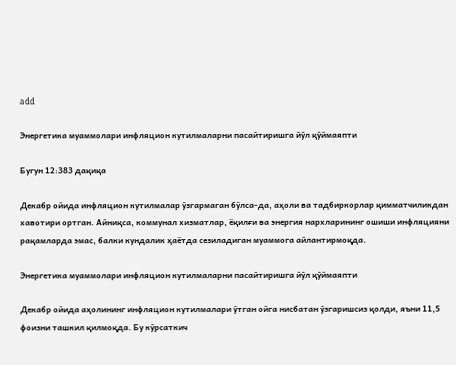add

Энергетика муаммолари инфляцион кутилмаларни пасайтиришга йўл қўймаяпти

Бугун 12:383 дақиқа

Декабр ойида инфляцион кутилмалар ўзгармаган бўлса-да, аҳоли ва тадбиркорлар қимматчиликдан хавотири ортган. Айниқса, коммунал хизматлар, ёқилғи ва энергия нархларининг ошиши инфляцияни рақамларда эмас, балки кундалик ҳаётда сезиладиган муаммога айлантирмоқда.

Энергетика муаммолари инфляцион кутилмаларни пасайтиришга йўл қўймаяпти

Декабр ойида аҳолининг инфляцион кутилмалари ўтган ойга нисбатан ўзгаришсиз қолди, яъни 11,5 фоизни ташкил қилмоқда. Бу кўрсаткич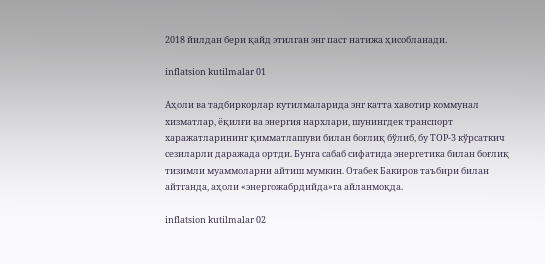2018 йилдан бери қайд этилган энг паст натижа ҳисобланади.

inflatsion kutilmalar 01

Аҳоли ва тадбиркорлар кутилмаларида энг катта хавотир коммунал хизматлар, ёқилғи ва энергия нархлари, шунингдек транспорт харажатларининг қимматлашуви билан боғлиқ бўлиб, бу TOP-3 кўрсаткич сезиларли даражада ортди. Бунга сабаб сифатида энергетика билан боғлиқ тизимли муаммоларни айтиш мумкин. Отабек Бакиров таъбири билан айтганда, аҳоли «энергожабрдийда»га айланмоқда.

inflatsion kutilmalar 02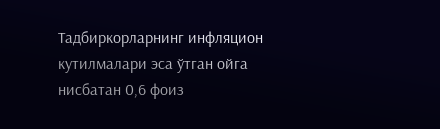Тадбиркорларнинг инфляцион кутилмалари эса ўтган ойга нисбатан 0,6 фоиз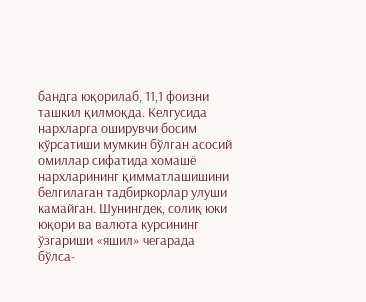бандга юқорилаб, 11,1 фоизни ташкил қилмоқда. Келгусида нархларга оширувчи босим кўрсатиши мумкин бўлган асосий омиллар сифатида хомашё нархларининг қимматлашишини белгилаган тадбиркорлар улуши камайган. Шунингдек, солиқ юки юқори ва валюта курсининг ўзгариши «яшил» чегарада бўлса-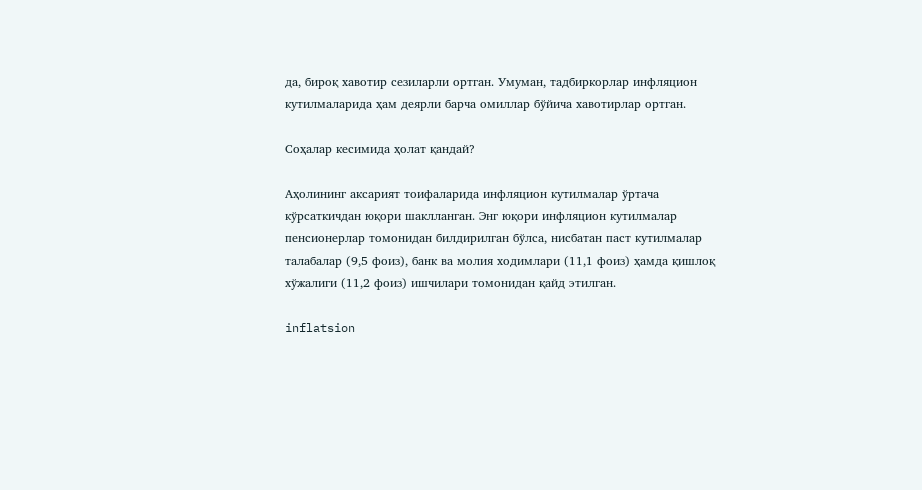да, бироқ хавотир сезиларли ортган. Умуман, тадбиркорлар инфляцион кутилмаларида ҳам деярли барча омиллар бўйича хавотирлар ортган.

Соҳалар кесимида ҳолат қандай?

Аҳолининг аксарият тоифаларида инфляцион кутилмалар ўртача кўрсаткичдан юқори шаклланган. Энг юқори инфляцион кутилмалар пенсионерлар томонидан билдирилган бўлса, нисбатан паст кутилмалар талабалар (9,5 фоиз), банк ва молия ходимлари (11,1 фоиз) ҳамда қишлоқ хўжалиги (11,2 фоиз) ишчилари томонидан қайд этилган.

inflatsion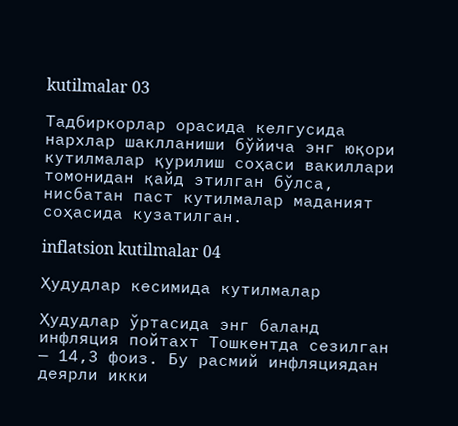kutilmalar 03

Тадбиркорлар орасида келгусида нархлар шаклланиши бўйича энг юқори кутилмалар қурилиш соҳаси вакиллари томонидан қайд этилган бўлса, нисбатан паст кутилмалар маданият соҳасида кузатилган.

inflatsion kutilmalar 04

Ҳудудлар кесимида кутилмалар

Ҳудудлар ўртасида энг баланд инфляция пойтахт Тошкентда сезилган — 14,3 фоиз. Бу расмий инфляциядан деярли икки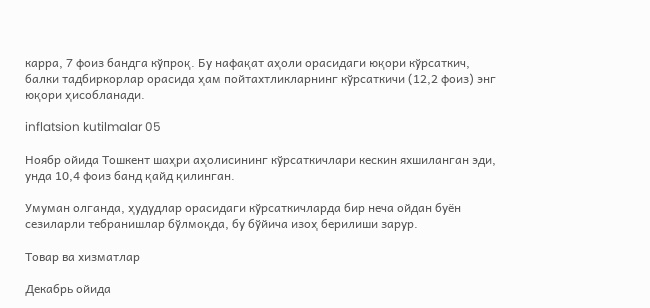карра, 7 фоиз бандга кўпроқ. Бу нафақат аҳоли орасидаги юқори кўрсаткич, балки тадбиркорлар орасида ҳам пойтахтликларнинг кўрсаткичи (12,2 фоиз) энг юқори ҳисобланади.

inflatsion kutilmalar 05

Ноябр ойида Тошкент шаҳри аҳолисининг кўрсаткичлари кескин яхшиланган эди, унда 10,4 фоиз банд қайд қилинган.

Умуман олганда, ҳудудлар орасидаги кўрсаткичларда бир неча ойдан буён сезиларли тебранишлар бўлмоқда, бу бўйича изоҳ берилиши зарур.

Товар ва хизматлар

Декабрь ойида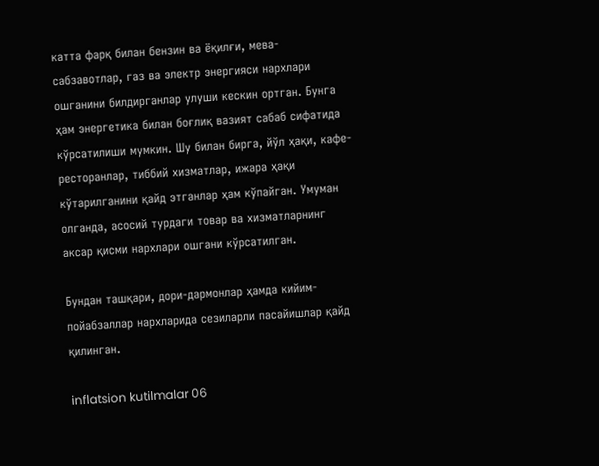катта фарқ билан бензин ва ёқилғи, мева-сабзавотлар, газ ва электр энергияси нархлари ошганини билдирганлар улуши кескин ортган. Бунга ҳам энергетика билан боғлиқ вазият сабаб сифатида кўрсатилиши мумкин. Шу билан бирга, йўл ҳақи, кафе-ресторанлар, тиббий хизматлар, ижара ҳақи кўтарилганини қайд этганлар ҳам кўпайган. Умуман олганда, асосий турдаги товар ва хизматларнинг аксар қисми нархлари ошгани кўрсатилган.

Бундан ташқари, дори-дармонлар ҳамда кийим-пойабзаллар нархларида сезиларли пасайишлар қайд қилинган.

inflatsion kutilmalar 06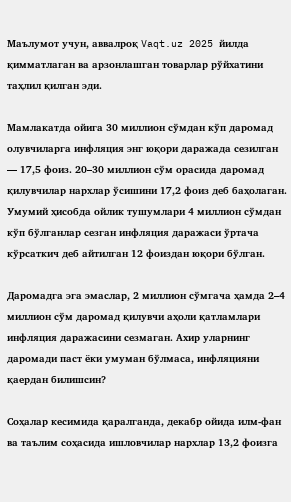Маълумот учун, аввалроқ Vaqt.uz 2025 йилда қимматлаган ва арзонлашган товарлар рўйхатини таҳлил қилган эди.

Мамлакатда ойига 30 миллион сўмдан кўп даромад олувчиларга инфляция энг юқори даражада сезилган — 17,5 фоиз. 20–30 миллион сўм орасида даромад қилувчилар нархлар ўсишини 17,2 фоиз деб баҳолаган. Умумий ҳисобда ойлик тушумлари 4 миллион сўмдан кўп бўлганлар сезган инфляция даражаси ўртача кўрсаткич деб айтилган 12 фоиздан юқори бўлган.

Даромадга эга эмаслар, 2 миллион сўмгача ҳамда 2–4 миллион сўм даромад қилувчи аҳоли қатламлари инфляция даражасини сезмаган. Ахир уларнинг даромади паст ёки умуман бўлмаса, инфляцияни қаердан билишсин?

Соҳалар кесимида қаралганда, декабр ойида илм-фан ва таълим соҳасида ишловчилар нархлар 13,2 фоизга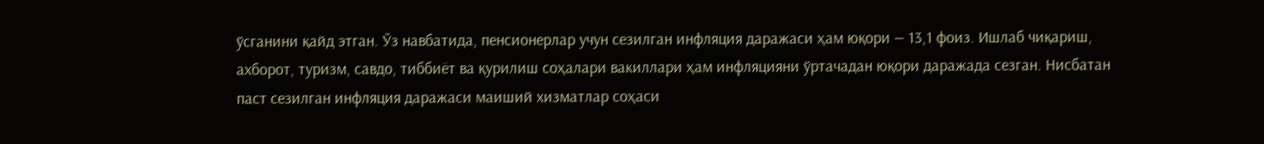ўсганини қайд этган. Ўз навбатида, пенсионерлар учун сезилган инфляция даражаси ҳам юқори — 13,1 фоиз. Ишлаб чиқариш, ахборот, туризм, савдо, тиббиёт ва қурилиш соҳалари вакиллари ҳам инфляцияни ўртачадан юқори даражада сезган. Нисбатан паст сезилган инфляция даражаси маиший хизматлар соҳаси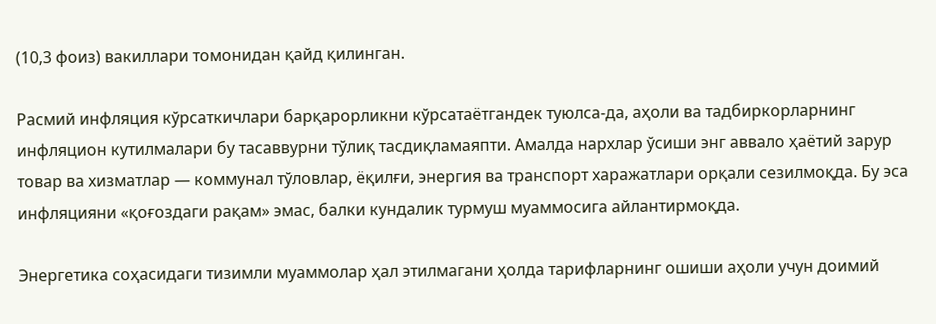(10,3 фоиз) вакиллари томонидан қайд қилинган.

Расмий инфляция кўрсаткичлари барқарорликни кўрсатаётгандек туюлса-да, аҳоли ва тадбиркорларнинг инфляцион кутилмалари бу тасаввурни тўлиқ тасдиқламаяпти. Амалда нархлар ўсиши энг аввало ҳаётий зарур товар ва хизматлар — коммунал тўловлар, ёқилғи, энергия ва транспорт харажатлари орқали сезилмоқда. Бу эса инфляцияни «қоғоздаги рақам» эмас, балки кундалик турмуш муаммосига айлантирмоқда.

Энергетика соҳасидаги тизимли муаммолар ҳал этилмагани ҳолда тарифларнинг ошиши аҳоли учун доимий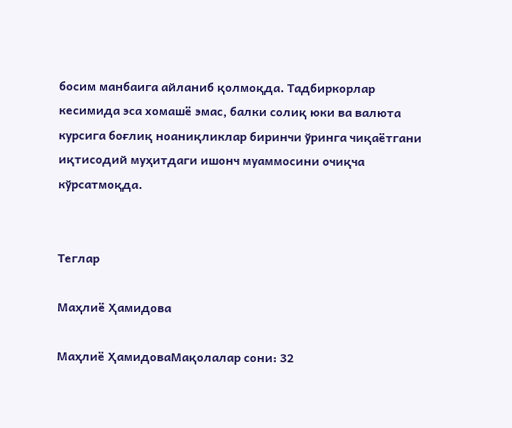босим манбаига айланиб қолмоқда. Тадбиркорлар кесимида эса хомашё эмас, балки солиқ юки ва валюта курсига боғлиқ ноаниқликлар биринчи ўринга чиқаётгани иқтисодий муҳитдаги ишонч муаммосини очиқча кўрсатмоқда.


Теглар

Маҳлиё Ҳамидова

Маҳлиё ҲамидоваМақолалар сони: 32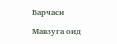Барчаси

Мавзуга оид